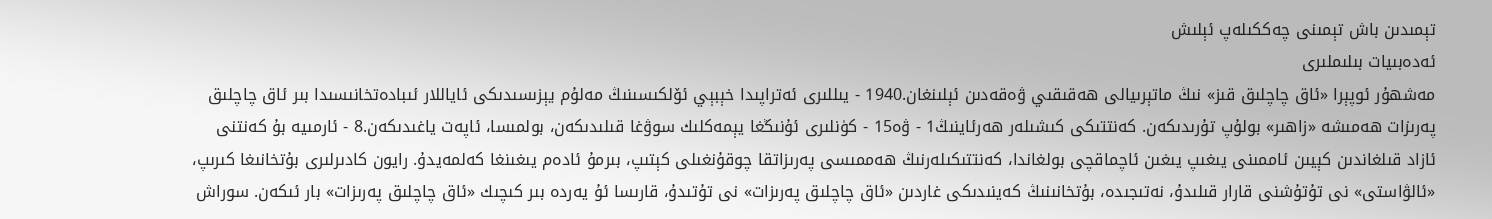تېمىدىن باش تېمىنى چەككىلەپ ئېلىش
ئەدەبىيات بىلىملىرى
مەشھۇر ئوپېرا «ئاق چاچلىق قىز» نىڭ ماتېرىيالى ھەقىقىي ۋەقەدىن ئېلىنغان.1940 - يىللىرى ئەتراپىدا خېبېي ئۆلكىسىنىڭ مەلۇم يېزىسىدىكى ئاياللار ئىبادەتخانىسىدا بىر ئاق چاچلىق پەرىزات ھەمىشە «زاھىر» بولۇپ تۇرىدىكەن. كەنتتىكى كىشىلەر ھەرئاينىڭ1 - ۋە15 - كۈنلىرى ئۇنىڭغا يېمەكلىك سوۋغا قىلىدىكەن، بولمىسا، ئاپەت ياغىدىكەن.8 - ئارمىيە بۇ كەنتنى ئازاد قىلغاندىن كېيىن ئاممىنى يىغىپ يىغىن ئاچماقچى بولغاندا، كەنتتىكىلەرنىڭ ھەممىسى پەرىزاتقا چوقۇنغىلى كېتىپ، بىرمۇ ئادەم يىغىنغا كەلمەيدۇ. رايون كادىرلىرى بۇتخانىغا كىرىپ، «ئالۋاستى» نى تۇتۇشنى قارار قىلىدۇ، نەتىجىدە، بۇتخانىنىڭ كەينىدىكى غاردىن «ئاق چاچلىق پەرىزات» نى تۇتىدۇ، قارىسا ئۇ يەردە بىر كىچىك «ئاق چاچلىق پەرىزات» بار ئىكەن. سوراش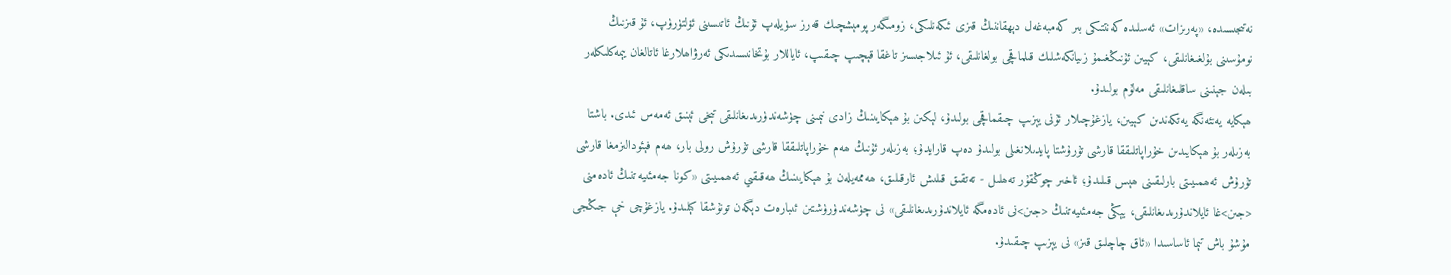نەتىجىسىدە، «پەرىزات» ئەسلىدە كەنتتىكى بىر كەمبەغەل دېھقاننىڭ قىزى ئىكەنلىكى، زومىگەر پومېشچىك قەرز سۈيلەپ ئۇنىڭ ئاتىسىنى ئۆلتۈرۈپ، ئۇ قىزنىڭ نومۇسىنى بۇلغىغانلىقى، كېيىن ئۇنىڭغىمۇ زىيانكەشلىك قىلماقچى بولغانلىقى، ئۇ ئىلاجىسىز تاغقا قېچىپ چىقىپ، ئاياللار بۇتخانىسىدىكى ئەرۋاھلارغا ئاتالغان يېمەكلىكلەر بىلەن جېنىنى ساقلىغانلىقى مەلۇم بولىدۇ.
ھېكايە يەنئەنگە يەتكەندىن كېيىن، يازغۇچىلار ئۇنى يېزىپ چىقماقچى بولىدۇ، لېكىن بۇ ھېكايىنىڭ زادى نېمىنى چۈشەندۈرىدىغانلىقى تېخى ئېنىق ئەمەس ئىدى. باشتا بەزىلەر بۇ ھېكايىدىن خۇراپاتلىققا قارشى تۇرۇشتا پايدىلانغىلى بولىدۇ دەپ قارايدۇ؛ بەزىلەر ئۇنىڭ ھەم خۇراپاتلىققا قارشى تۇرۇش رولى بار، ھەم فېئودالىزمغا قارشى تۇرۇش ئەھمىيىتى بارلىقىنى ھېس قىلىدۇ؛ ئاخىر چوڭقۇر تەھلىل - تەتقىق قىلىش ئارقىلىق، ھەممەيلەن بۇ ھېكايىنىڭ ھەقىقىي ئەھمىيىتى «كونا جەمئىيەتنىڭ ئادەمنى <جىن>غا ئايلاندۇرىدىغانلىقى، يېڭى جەمئىيەتنىڭ <جىن>نى ئادەمگە ئايلاندۇرىدىغانلىقى» نى چۈشەندۈرۈشتىن ئىبارەت دېگەن تونۇشقا كېلىدۇ. يازغۇچى خې جىڭجى مۇشۇ باش تېما ئاساسىدا «ئاق چاچلىق قىز» نى يېزىپ چىقىدۇ.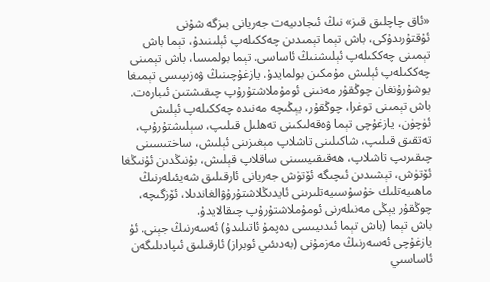«ئاق چاچلىق قىز» نىڭ ئىجادىيەت جەريانى بىزگە شۇنى ئۇقتۇرىدۇكى، باش تېما تېمىدىن چەككىلەپ ئېلىنىدۇ، تېما باش تېمىنى چەككىلەپ ئېلىشنىڭ ئاساسى. تېما بولمىسا، باش تېمىنى چەككىلەپ ئېلىش مۇمكىن بولمايدۇ. يازغۇچىنىڭ ۋەزىپىسى تېمىغا يوشۇرۇنغان چوڭقۇر مەنىنى ئومۇملاشتۇرۇپ چىقىشتىن ئىبارەت. باش تېمىنى توغرا، چوڭقۇر، يېڭىچە مەنىدە چەككىلەپ ئېلىش ئۈچۈن، يازغۇچى تېما ۋەقەلىكىنى تەھلىل قىلىپ، سېلىشتۇرۇپ، تەتقىق قىلىپ، شاكىلىنى تاشلاپ مېغىزىنى ئېلىش، ساختىسىنى چىقىرىپ تاشلاپ، ھەقىقىيسىنى ساقلاپ قېلىش، بۇنىڭدىن ئۇنىڭغا ئۆتۈش، تېشىدىن ئىچىگە ئۆتۈش جەريانى ئارقىلىق شەيئىلەرنىڭ ماھىيەتلىك خۇسۇسىيەتلىرىنى ئايدىڭلاشتۇرۇۋالغاندىلا، ئۆزگىچە، چوڭقۇر يېڭى مەنىلەرنى ئومۇملاشتۇرۇپ چىقالايدۇ.
باش تېما (باش تېما ئىدىيىسى دەپمۇ ئاتىلىدۇ) ئەسەرنىڭ جېنى. ئۇ يازغۇچى ئەسەرنىڭ مەزمۇنى (بەدىئىي ئوبراز) ئارقىلىق ئىپادىلىگەن ئاساسىي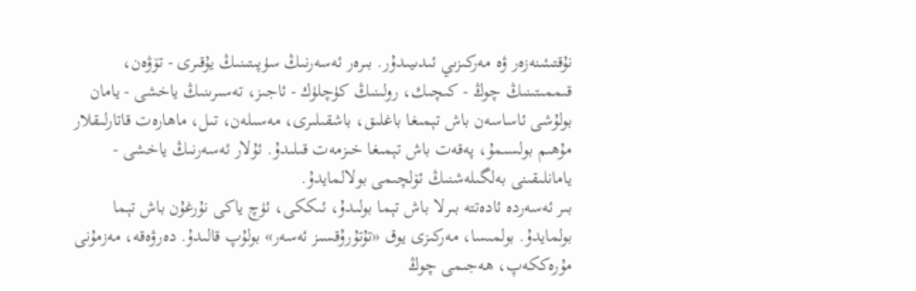نۇقتىئىنەزەر ۋە مەركىزىي ئىدىيىدۇر. بىرەر ئەسەرنىڭ سۈپىتىنىڭ يۇقىرى - تۆۋەن، قىممىتىنىڭ چوڭ - كىچىك، رولىنىڭ كۈچلۈك - ئاجىز، تەسىرىنىڭ ياخشى - يامان بولۇشى ئاساسەن باش تېمىغا باغلىق، باشقىلىرى، مەسىلەن، تىل، ماھارەت قاتارلىقلار مۇھىم بولسىمۇ، پەقەت باش تېمىغا خىزمەت قىلىدۇ. ئۇلار ئەسەرنىڭ ياخشى - يامانلىقىنى بەلگىلەشنىڭ ئۆلچىمى بولالمايدۇ.
بىر ئەسەردە ئادەتتە بىرلا باش تېما بولىدۇ، ئىككى، ئۈچ ياكى نۇرغۇن باش تېما بولمايدۇ. بولمىسا، مەركىزى يوق «تۇتۇرۇقسىز ئەسەر» بولۇپ قالىدۇ. دەرۋەقە، مەزمۇنى مۇرەككەپ، ھەجىمى چوڭ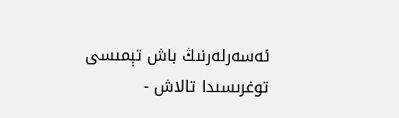ئەسەرلەرنىڭ باش تېمىسى توغرىسىدا تالاش -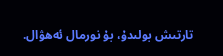تارتىش بولىدۇ، بۇ نورمال ئەھۋال.